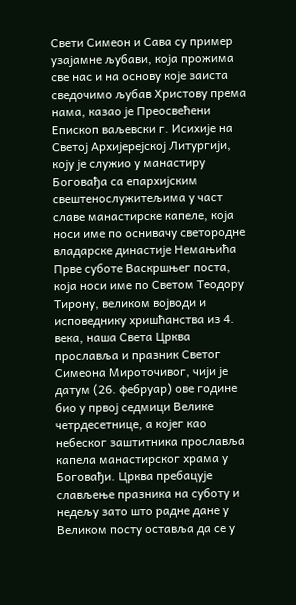Свети Симеон и Сава су пример узајамне љубави, која прожима све нас и на основу које заиста сведочимо љубав Христову према нама, казао је Преосвећени Епископ ваљевски г. Исихије на Светој Архијерејској Литургији, коју је служио у манастиру Боговађа са епархијским свештенослужитељима у част славе манастирске капеле, која носи име по оснивачу светородне владарске династије Немањића
Прве суботе Васкршњег поста, која носи име по Светом Теодору Тирону, великом војводи и исповеднику хришћанства из 4. века, наша Света Црква прославља и празник Светог Симеона Мироточивог, чији је датум (26. фебруар) ове године био у првој седмици Велике четрдесетнице, а којег као небеског заштитника прославља капела манастирског храма у Боговађи. Црква пребацује слављење празника на суботу и недељу зато што радне дане у Великом посту оставља да се у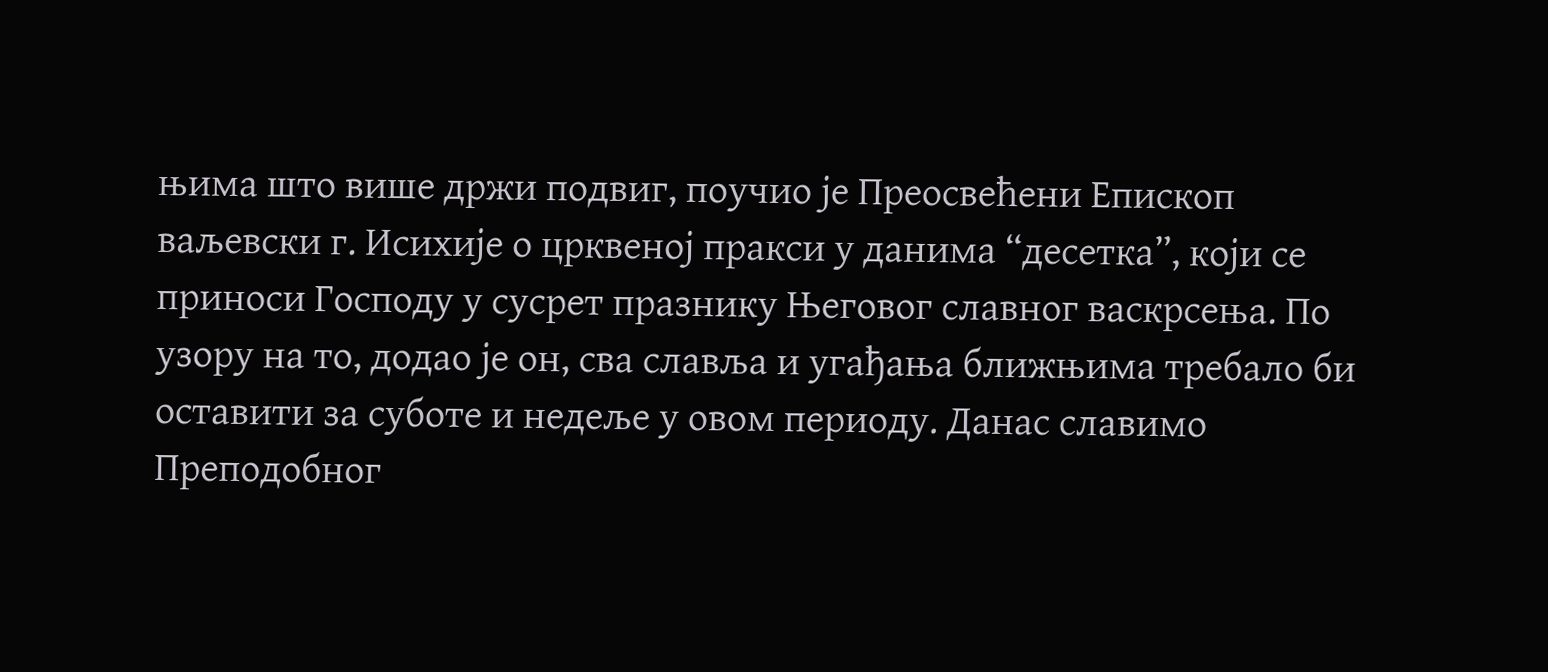њима што више држи подвиг, поучио је Преосвећени Епископ ваљевски г. Исихије о црквеној пракси у данима “десетка”, који се приноси Господу у сусрет празнику Његовог славног васкрсења. По узору на то, додао је он, сва славља и угађања ближњима требало би оставити за суботе и недеље у овом периоду. Данас славимо Преподобног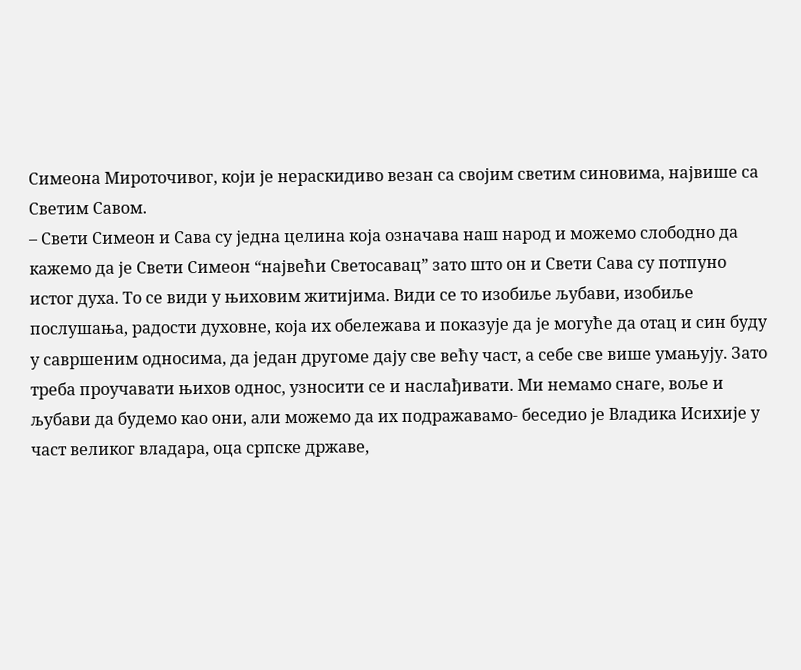Симеона Мироточивог, који је нераскидиво везан са својим светим синовима, највише са Светим Савом.
– Свети Симеон и Сава су једна целина која означава наш народ и можемо слободно да кажемо да је Свети Симеон “највећи Светосавац” зато што он и Свети Сава су потпуно истог духа. То се види у њиховим житијима. Види се то изобиље љубави, изобиље послушања, радости духовне, која их обележава и показује да је могуће да отац и син буду у савршеним односима, да један другоме дају све већу част, а себе све више умањују. Зато треба проучавати њихов однос, узносити се и наслађивати. Ми немамо снаге, воље и љубави да будемо као они, али можемо да их подражавамо- беседио је Владика Исихије у част великог владара, оца српске државе,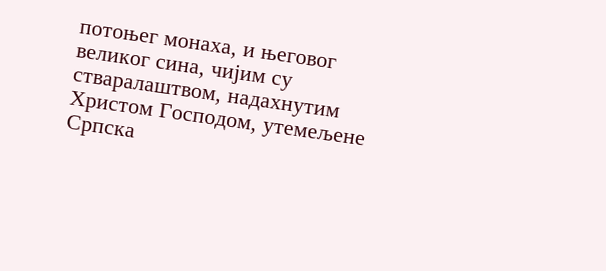потоњег монаха, и његовог великог сина, чијим су стваралаштвом, надахнутим Христом Господом, утемељене Српска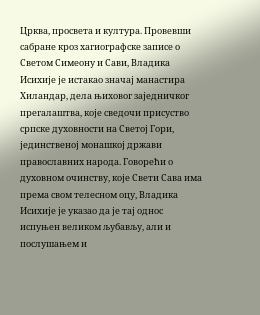Црква, просвета и култура. Провевши сабране кроз хагиографске записе о Светом Симеону и Сави, Владика Исихије је истакао значај манастира Хиландар, дела њиховог заједничког прегалаштва, које сведочи присуство српске духовности на Светој Гори, јединственој монашкој држави православних народа. Говорећи о духовном очинству, које Свети Сава има према свом телесном оцу, Владика Исихије је указао да је тај однос испуњен великом љубављу, али и послушањем и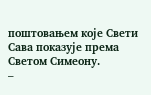поштовањем које Свети Сава показује према Светом Симеону.
–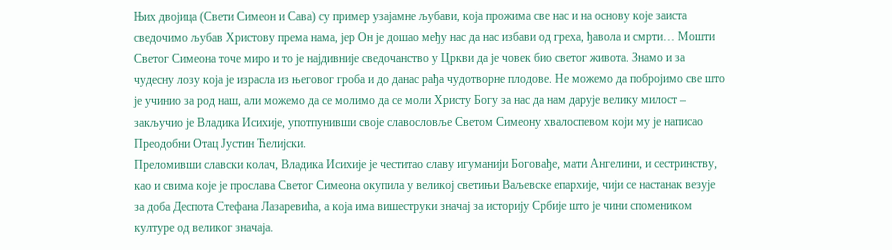Њих двојица (Свети Симеон и Сава) су пример узајамне љубави, која прожима све нас и на основу које заиста сведочимо љубав Христову према нама, јер Он је дошао међу нас да нас избави од греха, ђавола и смрти… Мошти Светог Симеона точе миро и то је најдивније сведочанство у Цркви да је човек био светог живота. Знамо и за чудесну лозу која је израсла из његовог гроба и до данас рађа чудотворне плодове. Не можемо да побројимо све што је учинио за род наш, али можемо да се молимо да се моли Христу Богу за нас да нам дарује велику милост – закључио је Владика Исихије, употпунивши своје славословље Светом Симеону хвалоспевом који му је написао Преодобни Отац Јустин Ћелијски.
Преломивши славски колач, Владика Исихије је честитао славу игуманији Боговађе, мати Ангелини, и сестринству, као и свима које је прослава Светог Симеона окупила у великој светињи Ваљевске епархије, чији се настанак везује за доба Деспота Стефана Лазаревића, а која има вишеструки значај за историју Србије што је чини спомеником културе од великог значаја.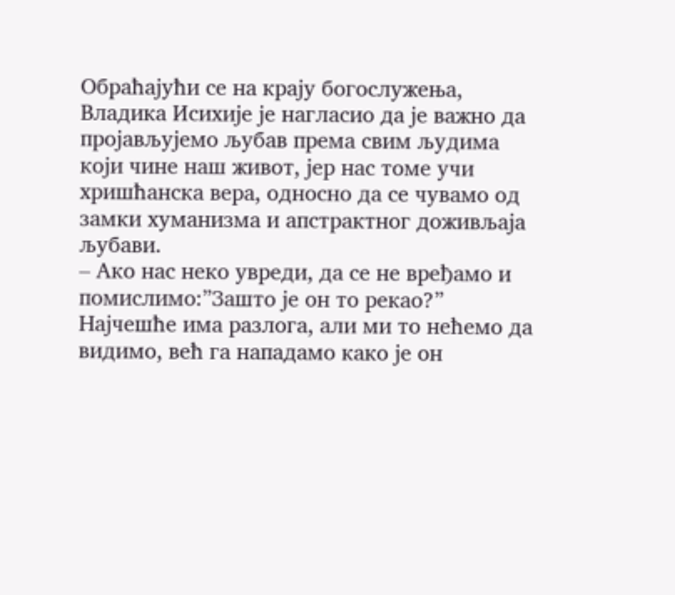Обраћајући се на крају богослужења, Владика Исихије је нагласио да је важно да пројављујемо љубав према свим људима који чине наш живот, јер нас томе учи хришћанска вера, односно да се чувамо од замки хуманизма и апстрактног доживљаја љубави.
– Ако нас неко увреди, да се не вређамо и помислимо:”Зашто је он то рекао?” Најчешће има разлога, али ми то нећемо да видимо, већ га нападамо како је он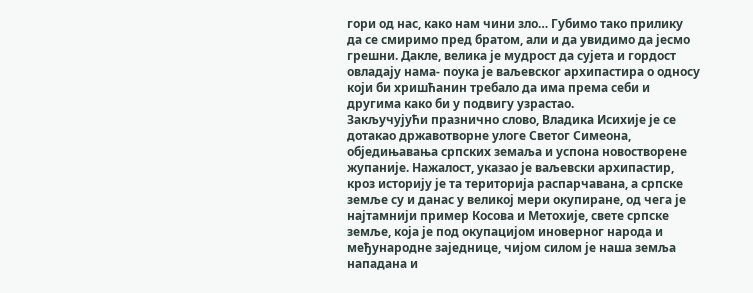гори од нас, како нам чини зло… Губимо тако прилику да се смиримо пред братом, али и да увидимо да јесмо грешни. Дакле, велика је мудрост да сујета и гордост овладају нама- поука је ваљевског архипастира о односу који би хришћанин требало да има према себи и другима како би у подвигу узрастао.
Закључујући празнично слово, Владика Исихије је се дотакао државотворне улоге Светог Симеона, обједињавања српских земаља и успона новостворене жупаније. Нажалост, указао је ваљевски архипастир, кроз историју је та територија распарчавана, а српске земље су и данас у великој мери окупиране, од чега је најтамнији пример Косова и Метохије, свете српске земље, која је под окупацијом иноверног народа и међународне заједнице, чијом силом је наша земља нападана и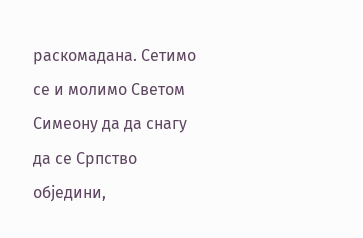раскомадана. Сетимо се и молимо Светом Симеону да да снагу да се Српство обједини,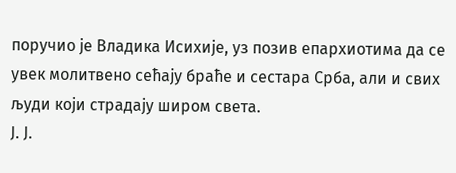поручио је Владика Исихије, уз позив епархиотима да се увек молитвено сећају браће и сестара Срба, али и свих људи који страдају широм света.
Ј. Ј.